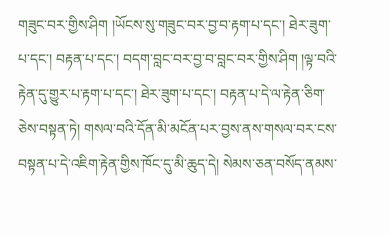གཟུང་བར་གྱིས་ཤིག །ཡོངས་སུ་གཟུང་བར་བྱ་བ་རྟག་པ་དང་། ཐེར་ཟུག་པ་དང་། བརྟན་པ་དང་། བདག་བླང་བར་བྱ་བ་བླང་བར་གྱིས་ཤིག །ལྟ་བའི་རྟེན་དུ་གྱུར་པ་རྟག་པ་དང་། ཐེར་ཟུག་པ་དང་། བརྟན་པ་དེ་ལ་རྟེན་ཅིག་ཅེས་བསྟན་ཏེ། གསལ་བའི་དོན་མི་མངོན་པར་བྱས་ནས་གསལ་བར་ངས་བསྟན་པ་དེ་འཇིག་རྟེན་གྱིས་ཁོང་དུ་མི་ཆུད་དེ། སེམས་ཅན་བསོད་ནམས་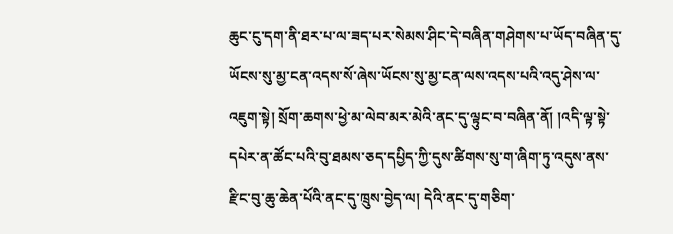ཆུང་ངུ་དག་ནི་ཐར་པ་ལ་ཟད་པར་སེམས་ཤིང་དེ་བཞིན་གཤེགས་པ་ཡོད་བཞིན་དུ་ཡོངས་སུ་མྱ་ངན་འདས་སོ་ཞེས་ཡོངས་སུ་མྱ་ངན་ལས་འདས་པའི་འདུ་ཤེས་ལ་འཇུག་སྟེ། སྲོག་ཆགས་ཕྱེ་མ་ལེབ་མར་མེའི་ནང་དུ་ལྟུང་བ་བཞིན་ནོ། །འདི་ལྟ་སྟེ་དཔེར་ན་ཚོང་པའི་བུ་ཐམས་ཅད་དཔྱིད་ཀྱི་དུས་ཚིགས་སུ་ག་ཞིག་ཏུ་འདུས་ནས་རྫིང་བུ་ཆུ་ཆེན་པོའི་ནང་དུ་ཁྲུས་བྱེད་ལ། དེའི་ནང་དུ་གཅིག་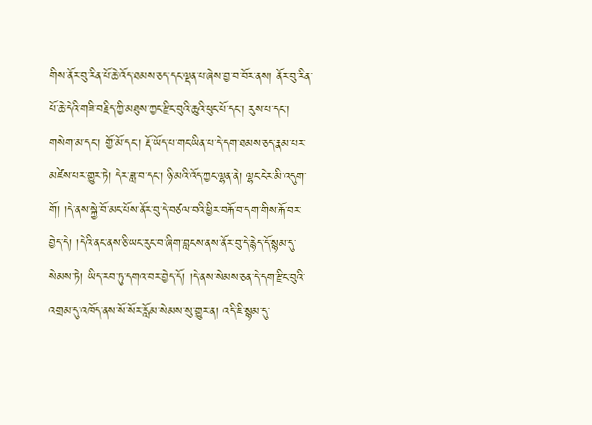གིས་ནོར་བུ་རིན་པོ་ཆེ་འོད་ཐམས་ཅད་དང་ལྡན་པ་ཞེས་བྱ་བ་བོར་ནས། ནོར་བུ་རིན་པོ་ཆེ་དེའི་གཟི་བརྗིད་ཀྱི་མཐུས་ཀྱང་རྫིང་བུའི་ཆུའི་ཕུང་པོ་དང་། རུས་པ་དང་། གསེག་མ་དང་། གྱོ་མོ་དང་། རྡོ་ཡོད་པ་གང་ཡིན་པ་དེ་དག་ཐམས་ཅད་རྣམ་པར་མཛེས་པར་གྱུར་ཏེ། དེར་ཟླ་བ་དང་། ཉི་མའི་འོད་ཀྱང་ལྷན་ནེ། ལྷང་ངེར་མི་འདུག་གོ། །དེ་ནས་སྐྱེ་བོ་མང་པོས་ནོར་བུ་དེ་བཙལ་བའི་ཕྱིར་བརྐོ་བ་དག་གིས་རྐོ་བར་བྱེད་དེ། །དེའི་ནང་ནས་ཅི་ཡང་རུང་བ་ཞིག་བླངས་ནས་ནོར་བུ་དེ་རྙེད་དོ་སྙམ་དུ་སེམས་ཏེ། ཡིད་རབ་ཏུ་དགའ་བར་བྱེད་དོ། །དེ་ནས་སེམས་ཅན་དེ་དག་རྫིང་བུའི་འགྲམ་དུ་འཁོད་ནས་སོ་སོར་རློམ་སེམས་སུ་གྱུར་ན། འདི་ཇི་སྙམ་དུ་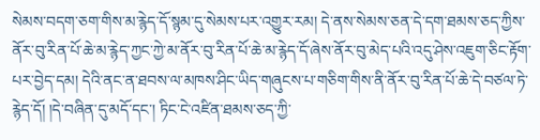སེམས་བདག་ཅག་གིས་མ་རྙེད་དོ་སྙམ་དུ་སེམས་པར་འགྱུར་རམ། དེ་ནས་སེམས་ཅན་དེ་དག་ཐམས་ཅད་ཀྱིས་ནོར་བུ་རིན་པོ་ཆེ་མ་རྙེད་ཀྱང་ཀྱེ་མ་ནོར་བུ་རིན་པོ་ཆེ་མ་རྙེད་དོ་ཞེས་ནོར་བུ་མེད་པའི་འདུ་ཤེས་འཇུག་ཅིང་རྟོག་པར་བྱེད་དམ། དེའི་ནང་ན་ཐབས་ལ་མཁས་ཤིང་ཡིད་གཞུངས་པ་གཅིག་གིས་ནི་ནོར་བུ་རིན་པོ་ཆེ་དེ་བཙལ་ཏེ་རྙེད་དོ། །དེ་བཞིན་དུ་མདོ་དང་། ཏིང་ངེ་འཛིན་ཐམས་ཅད་ཀྱི་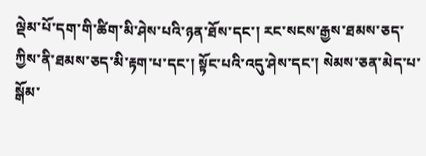ལྡེམ་པོ་དག་གི་ཚིག་མི་ཤེས་པའི་ཉན་ཐོས་དང་། རང་སངས་རྒྱས་ཐམས་ཅད་ཀྱིས་ནི་ཐམས་ཅད་མི་རྟག་པ་དང་། སྟོང་པའི་འདུ་ཤེས་དང་། སེམས་ཅན་མེད་པ་སྒོམ་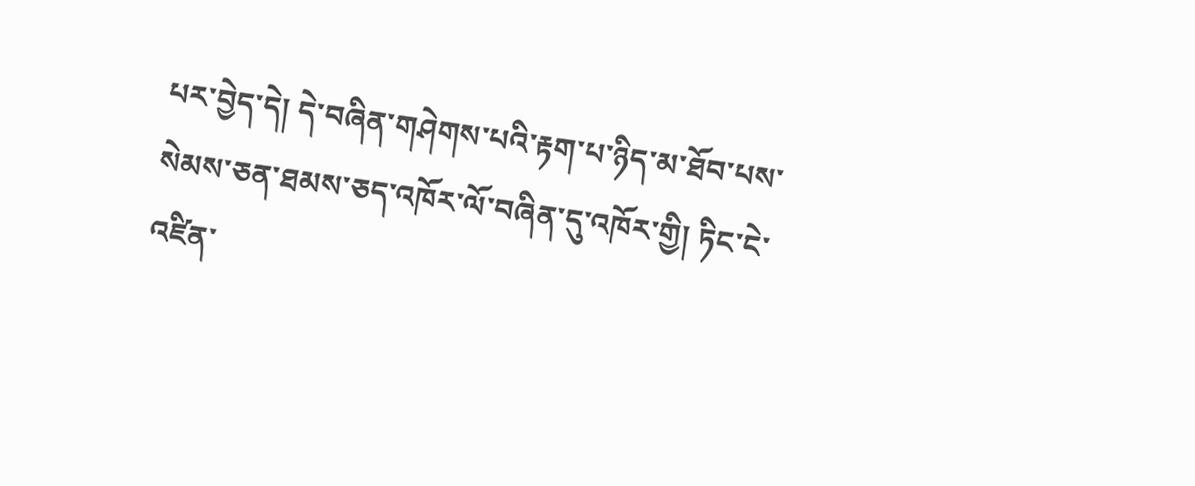པར་བྱེད་དེ། དེ་བཞིན་གཤེགས་པའི་རྟག་པ་ཉིད་མ་ཐོབ་པས་སེམས་ཅན་ཐམས་ཅད་འཁོར་ལོ་བཞིན་དུ་འཁོར་གྱི། ཏིང་ངེ་འཛིན་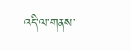འདི་ལ་གནས་